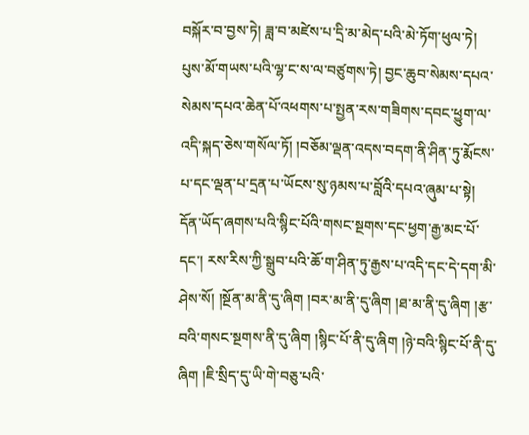བསྐོར་བ་བྱས་ཏེ། ཟླ་བ་མཛེས་པ་དྲི་མ་མེད་པའི་མེ་ཏོག་ཕུལ་ཏེ། པུས་མོ་གཡས་པའི་ལྷ་ང་ས་ལ་བཙུགས་ཏེ། བྱང་ཆུབ་སེམས་དཔའ་སེམས་དཔའ་ཆེན་པོ་འཕགས་པ་སྤྱན་རས་གཟིགས་དབང་ཕྱུག་ལ་འདི་སྐད་ཅེས་གསོལ་ཏོ། །བཅོམ་ལྡན་འདས་བདག་ནི་ཤིན་ཏུ་རྨོངས་པ་དང་ལྡན་པ་དྲན་པ་ཡོངས་སུ་ཉམས་པ་བློའི་དཔའ་ཞུམ་པ་སྟེ། དོན་ཡོད་ཞགས་པའི་སྙིང་པོའི་གསང་སྔགས་དང་ཕྱག་རྒྱ་མང་པོ་དང་། རས་རིས་ཀྱི་སྒྲུབ་པའི་ཆོ་ག་ཤིན་ཏུ་རྒྱས་པ་འདི་དང་དེ་དག་མི་ཤེས་སོ། །སྔོན་མ་ནི་དུ་ཞིག །བར་མ་ནི་དུ་ཞིག །ཐ་མ་ནི་དུ་ཞིག །རྩ་བའི་གསང་སྔགས་ནི་དུ་ཞིག །སྙིང་པོ་ནི་དུ་ཞིག །ཉེ་བའི་སྙིང་པོ་ནི་དུ་ཞིག །ཇི་སྲིད་དུ་ཡི་གེ་བཅུ་པའི་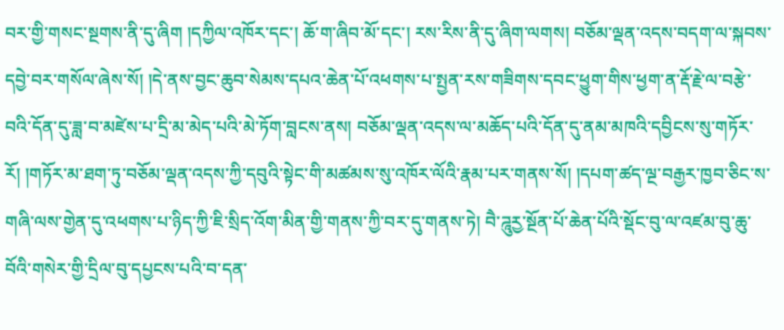བར་གྱི་གསང་སྔགས་ནི་དུ་ཞིག །དཀྱིལ་འཁོར་དང་། ཆོ་ག་ཞིབ་མོ་དང་། རས་རིས་ནི་དུ་ཞིག་ལགས། བཅོམ་ལྡན་འདས་བདག་ལ་སྐབས་དབྱེ་བར་གསོལ་ཞེས་སོ། །དེ་ནས་བྱང་ཆུབ་སེམས་དཔའ་ཆེན་པོ་འཕགས་པ་སྤྱན་རས་གཟིགས་དབང་ཕྱུག་གིས་ཕྱག་ན་རྡོ་རྗེ་ལ་བརྩེ་བའི་དོན་དུ་ཟླ་བ་མཛེས་པ་དྲི་མ་མེད་པའི་མེ་ཏོག་བླངས་ནས། བཅོམ་ལྡན་འདས་ལ་མཆོད་པའི་དོན་དུ་ནམ་མཁའི་དབྱིངས་སུ་གཏོར་རོ། །གཏོར་མ་ཐག་ཏུ་བཅོམ་ལྡན་འདས་ཀྱི་དབུའི་སྟེང་གི་མཚམས་སུ་འཁོར་ལོའི་རྣམ་པར་གནས་སོ། །དཔག་ཚད་ལྔ་བརྒྱར་ཁྱབ་ཅིང་ས་གཞི་ལས་གྱེན་དུ་འཕགས་པ་ཉིད་ཀྱི་ཇི་སྲིད་འོག་མིན་གྱི་གནས་ཀྱི་བར་དུ་གནས་ཏེ། བཻ་ཌཱུརྱ་སྔོན་པོ་ཆེན་པོའི་སྡོང་བུ་ལ་འཛམ་བུ་ཆུ་བོའི་གསེར་གྱི་དྲིལ་བུ་དཔྱངས་པའི་བ་དན་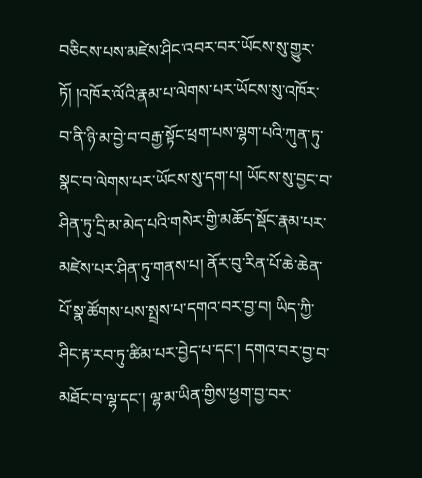བཅིངས་པས་མཛེས་ཤིང་འབར་བར་ཡོངས་སུ་གྱུར་ཏོ། །འཁོར་ལོའི་རྣམ་པ་ལེགས་པར་ཡོངས་སུ་འཁོར་བ་ནི་ཉི་མ་བྱེ་བ་བརྒྱ་སྟོང་ཕྲག་པས་ལྷག་པའི་ཀུན་ཏུ་སྣང་བ་ལེགས་པར་ཡོངས་སུ་དག་པ། ཡོངས་སུ་བྱང་བ་ཤིན་ཏུ་དྲི་མ་མེད་པའི་གསེར་གྱི་མཆོད་སྡོང་རྣམ་པར་མཛེས་པར་ཤིན་ཏུ་གནས་པ། ནོར་བུ་རིན་པོ་ཆེ་ཆེན་པོ་སྣ་ཚོགས་པས་སྤྲས་པ་དགའ་བར་བྱ་བ། ཡིད་ཀྱི་ཤིང་རྟ་རབ་ཏུ་ཚིམ་པར་བྱེད་པ་དང་། དགའ་བར་བྱ་བ་མཐོང་བ་ལྷ་དང་། ལྷ་མ་ཡིན་གྱིས་ཕྱག་བྱ་བར་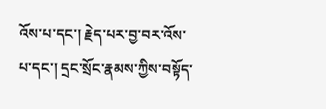འོས་པ་དང་། རྗེད་པར་བྱ་བར་འོས་པ་དང་། དྲང་སྲོང་རྣམས་ཀྱིས་བསྟོད་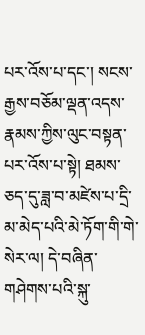པར་འོས་པ་དང་། སངས་རྒྱས་བཅོམ་ལྡན་འདས་རྣམས་ཀྱིས་ལུང་བསྟན་པར་འོས་པ་སྟེ། ཐམས་ཅད་དུ་ཟླ་བ་མཛེས་པ་དྲི་མ་མེད་པའི་མེ་ཏོག་གི་གེ་སེར་ལ། དེ་བཞིན་གཤེགས་པའི་སྐུ་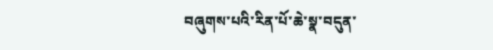བཞུགས་པའི་རིན་པོ་ཆེ་སྣ་བདུན་